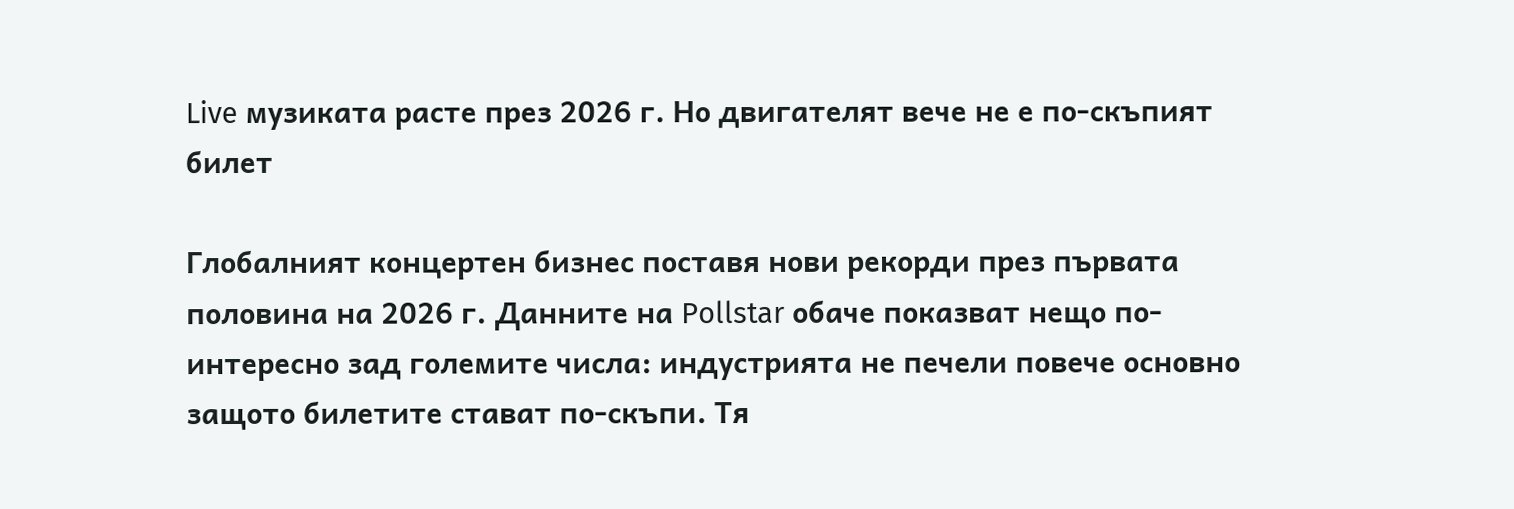Live музиката расте през 2026 г. Но двигателят вече не е по-скъпият билет

Глобалният концертен бизнес поставя нови рекорди през първата половина на 2026 г. Данните на Pollstar обаче показват нещо по-интересно зад големите числа: индустрията не печели повече основно защото билетите стават по-скъпи. Тя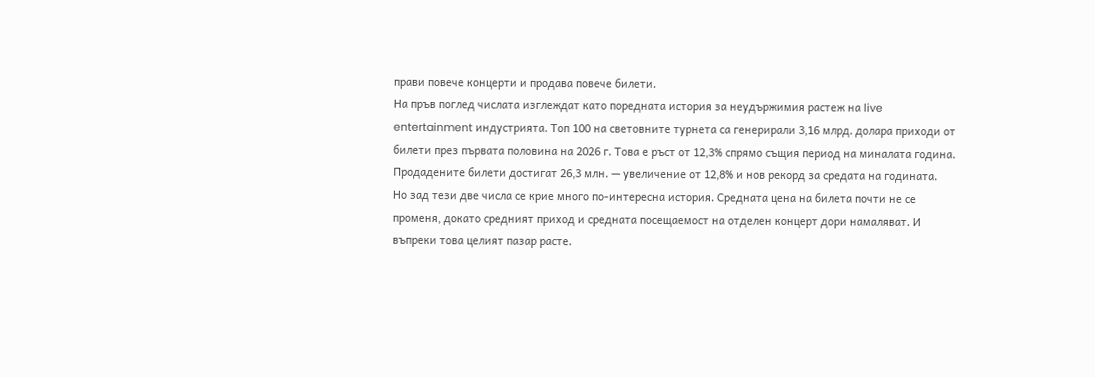прави повече концерти и продава повече билети.
На пръв поглед числата изглеждат като поредната история за неудържимия растеж на live entertainment индустрията. Топ 100 на световните турнета са генерирали 3,16 млрд. долара приходи от билети през първата половина на 2026 г. Това е ръст от 12,3% спрямо същия период на миналата година. Продадените билети достигат 26,3 млн. — увеличение от 12,8% и нов рекорд за средата на годината.
Но зад тези две числа се крие много по-интересна история. Средната цена на билета почти не се променя, докато средният приход и средната посещаемост на отделен концерт дори намаляват. И въпреки това целият пазар расте.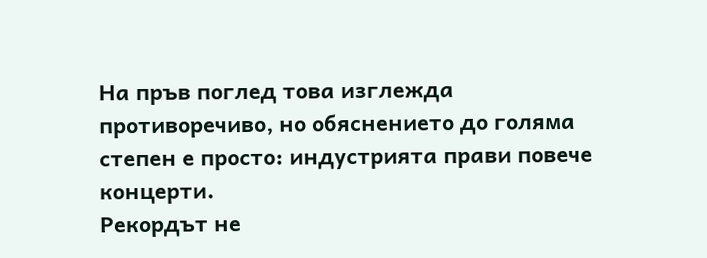На пръв поглед това изглежда противоречиво, но обяснението до голяма степен е просто: индустрията прави повече концерти.
Рекордът не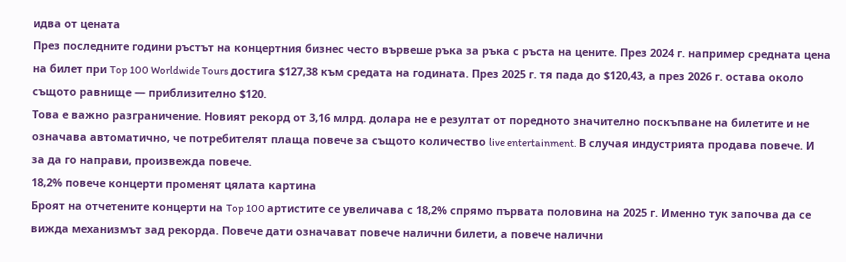идва от цената
През последните години ръстът на концертния бизнес често вървеше ръка за ръка с ръста на цените. През 2024 г. например средната цена на билет при Top 100 Worldwide Tours достига $127,38 към средата на годината. През 2025 г. тя пада до $120,43, а през 2026 г. остава около същото равнище — приблизително $120.
Това е важно разграничение. Новият рекорд от 3,16 млрд. долара не е резултат от поредното значително поскъпване на билетите и не означава автоматично, че потребителят плаща повече за същото количество live entertainment. В случая индустрията продава повече. И за да го направи, произвежда повече.
18,2% повече концерти променят цялата картина
Броят на отчетените концерти на Top 100 артистите се увеличава с 18,2% спрямо първата половина на 2025 г. Именно тук започва да се вижда механизмът зад рекорда. Повече дати означават повече налични билети, а повече налични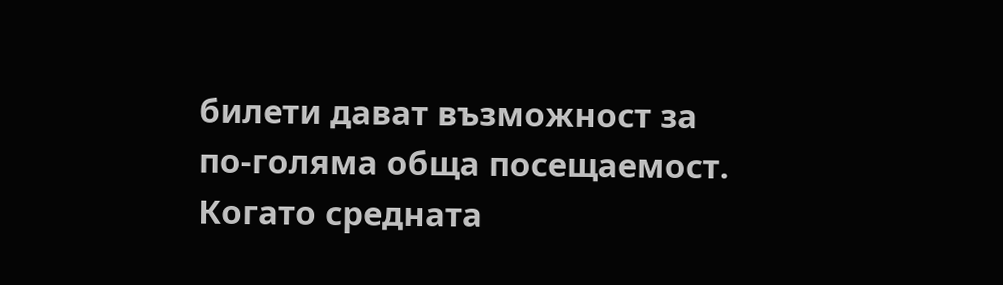билети дават възможност за по-голяма обща посещаемост. Когато средната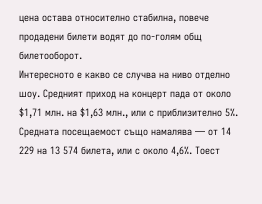цена остава относително стабилна, повече продадени билети водят до по-голям общ билетооборот.
Интересното е какво се случва на ниво отделно шоу. Средният приход на концерт пада от около $1,71 млн. на $1,63 млн., или с приблизително 5%. Средната посещаемост също намалява — от 14 229 на 13 574 билета, или с около 4,6%. Тоест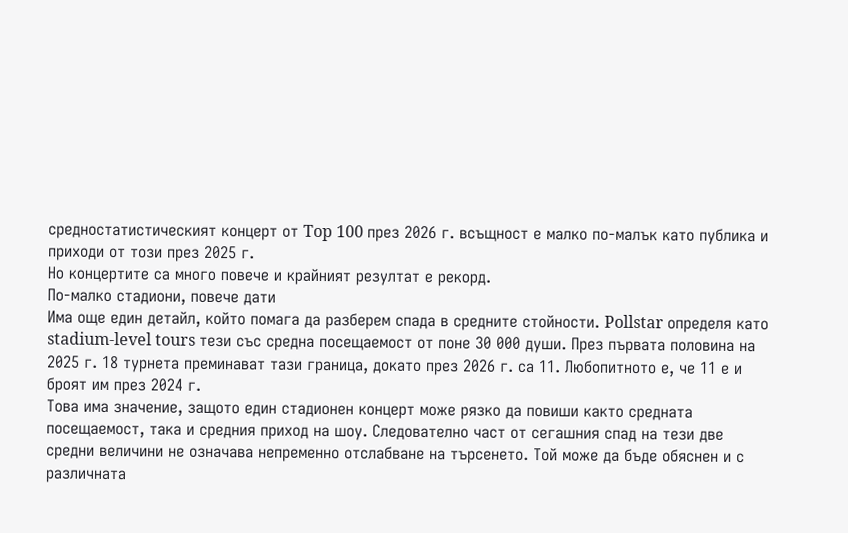средностатистическият концерт от Top 100 през 2026 г. всъщност е малко по-малък като публика и приходи от този през 2025 г.
Но концертите са много повече и крайният резултат е рекорд.
По-малко стадиони, повече дати
Има още един детайл, който помага да разберем спада в средните стойности. Pollstar определя като stadium-level tours тези със средна посещаемост от поне 30 000 души. През първата половина на 2025 г. 18 турнета преминават тази граница, докато през 2026 г. са 11. Любопитното е, че 11 е и броят им през 2024 г.
Това има значение, защото един стадионен концерт може рязко да повиши както средната посещаемост, така и средния приход на шоу. Следователно част от сегашния спад на тези две средни величини не означава непременно отслабване на търсенето. Той може да бъде обяснен и с различната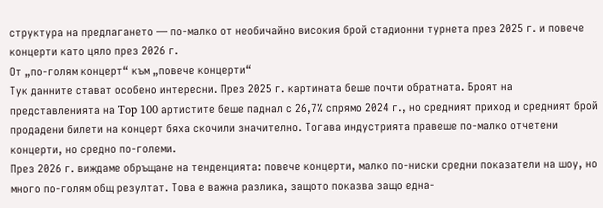структура на предлагането — по-малко от необичайно високия брой стадионни турнета през 2025 г. и повече концерти като цяло през 2026 г.
От „по-голям концерт“ към „повече концерти“
Тук данните стават особено интересни. През 2025 г. картината беше почти обратната. Броят на представленията на Top 100 артистите беше паднал с 26,7% спрямо 2024 г., но средният приход и средният брой продадени билети на концерт бяха скочили значително. Тогава индустрията правеше по-малко отчетени концерти, но средно по-големи.
През 2026 г. виждаме обръщане на тенденцията: повече концерти, малко по-ниски средни показатели на шоу, но много по-голям общ резултат. Това е важна разлика, защото показва защо една-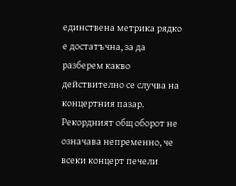единствена метрика рядко е достатъчна, за да разберем какво действително се случва на концертния пазар.
Рекордният общ оборот не означава непременно, че всеки концерт печели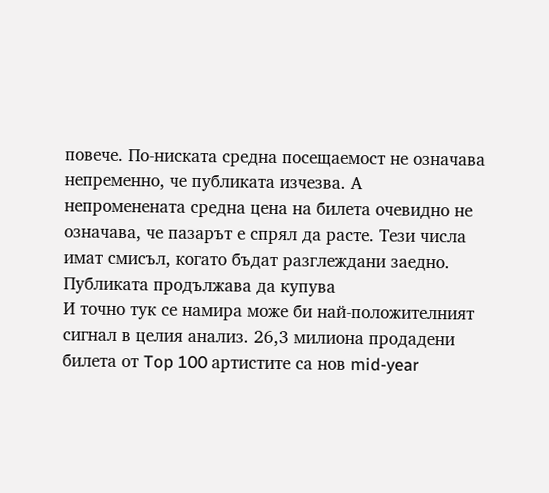повече. По-ниската средна посещаемост не означава непременно, че публиката изчезва. А непроменената средна цена на билета очевидно не означава, че пазарът е спрял да расте. Тези числа имат смисъл, когато бъдат разглеждани заедно.
Публиката продължава да купува
И точно тук се намира може би най-положителният сигнал в целия анализ. 26,3 милиона продадени билета от Top 100 артистите са нов mid-year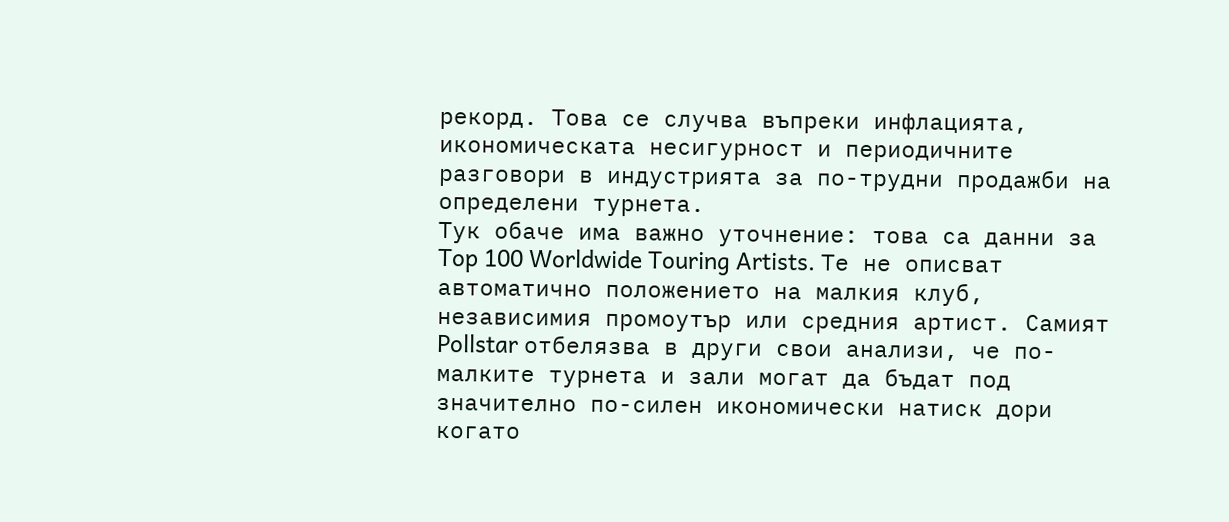рекорд. Това се случва въпреки инфлацията, икономическата несигурност и периодичните разговори в индустрията за по-трудни продажби на определени турнета.
Тук обаче има важно уточнение: това са данни за Top 100 Worldwide Touring Artists. Те не описват автоматично положението на малкия клуб, независимия промоутър или средния артист. Самият Pollstar отбелязва в други свои анализи, че по-малките турнета и зали могат да бъдат под значително по-силен икономически натиск дори когато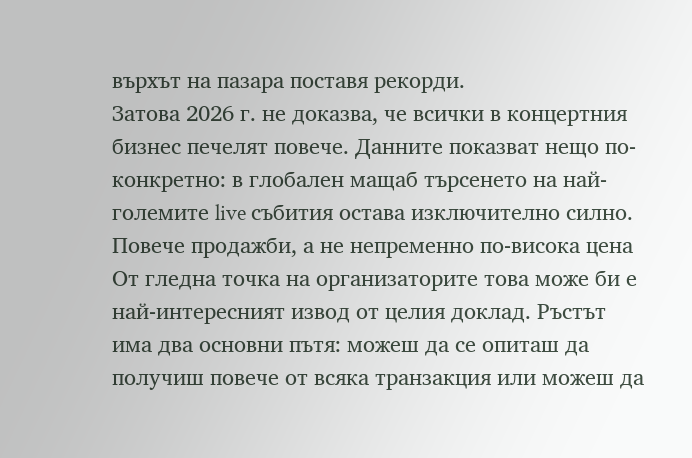върхът на пазара поставя рекорди.
Затова 2026 г. не доказва, че всички в концертния бизнес печелят повече. Данните показват нещо по-конкретно: в глобален мащаб търсенето на най-големите live събития остава изключително силно.
Повече продажби, а не непременно по-висока цена
От гледна точка на организаторите това може би е най-интересният извод от целия доклад. Ръстът има два основни пътя: можеш да се опиташ да получиш повече от всяка транзакция или можеш да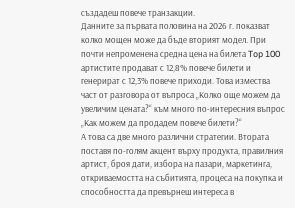създадеш повече транзакции.
Данните за първата половина на 2026 г. показват колко мощен може да бъде вторият модел. При почти непроменена средна цена на билета Top 100 артистите продават с 12,8% повече билети и генерират с 12,3% повече приходи. Това измества част от разговора от въпроса „Колко още можем да увеличим цената?“ към много по-интересния въпрос „Как можем да продадем повече билети?“
А това са две много различни стратегии. Втората поставя по-голям акцент върху продукта, правилния артист, броя дати, избора на пазари, маркетинга, откриваемостта на събитията, процеса на покупка и способността да превърнеш интереса в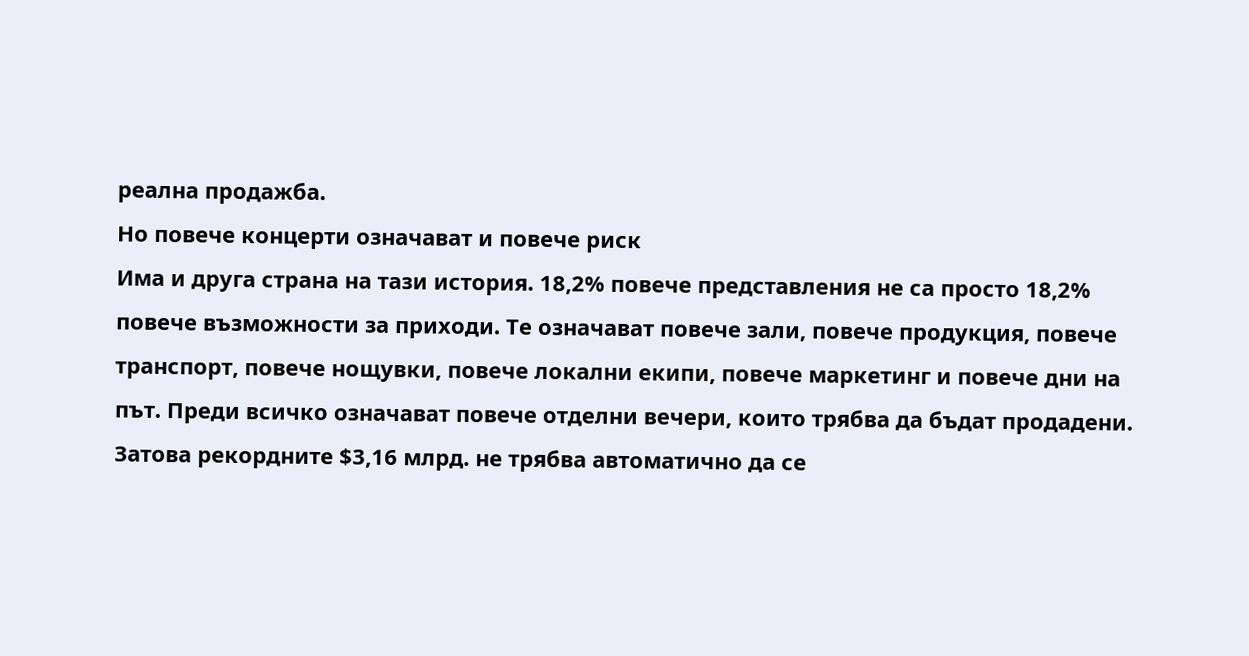реална продажба.
Но повече концерти означават и повече риск
Има и друга страна на тази история. 18,2% повече представления не са просто 18,2% повече възможности за приходи. Те означават повече зали, повече продукция, повече транспорт, повече нощувки, повече локални екипи, повече маркетинг и повече дни на път. Преди всичко означават повече отделни вечери, които трябва да бъдат продадени.
Затова рекордните $3,16 млрд. не трябва автоматично да се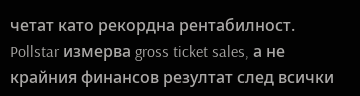четат като рекордна рентабилност. Pollstar измерва gross ticket sales, а не крайния финансов резултат след всички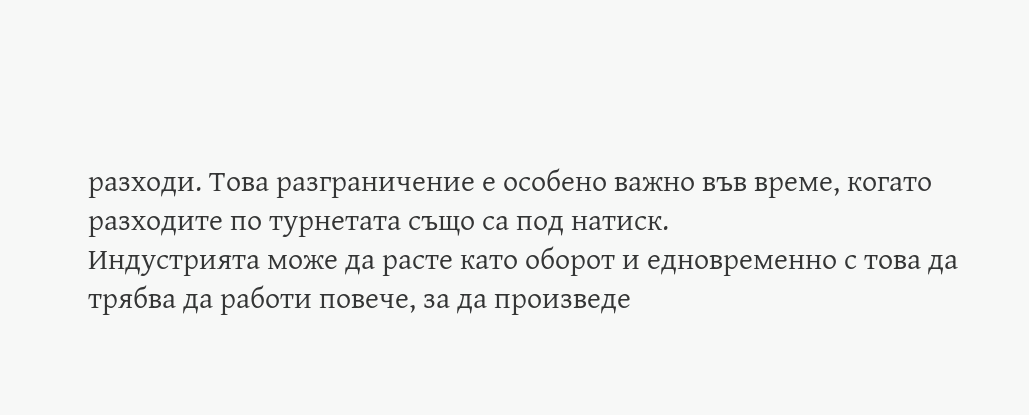разходи. Това разграничение е особено важно във време, когато разходите по турнетата също са под натиск.
Индустрията може да расте като оборот и едновременно с това да трябва да работи повече, за да произведе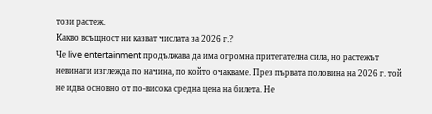този растеж.
Какво всъщност ни казват числата за 2026 г.?
Че live entertainment продължава да има огромна притегателна сила, но растежът невинаги изглежда по начина, по който очакваме. През първата половина на 2026 г. той не идва основно от по-висока средна цена на билета. Не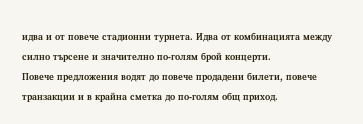идва и от повече стадионни турнета. Идва от комбинацията между силно търсене и значително по-голям брой концерти.
Повече предложения водят до повече продадени билети, повече транзакции и в крайна сметка до по-голям общ приход.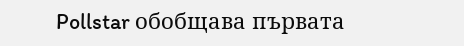Pollstar обобщава първата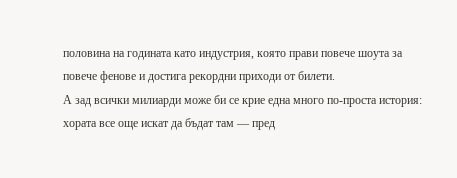половина на годината като индустрия, която прави повече шоута за повече фенове и достига рекордни приходи от билети.
А зад всички милиарди може би се крие една много по-проста история: хората все още искат да бъдат там — пред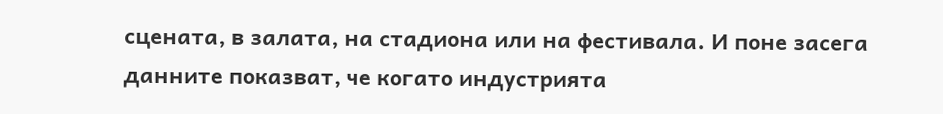сцената, в залата, на стадиона или на фестивала. И поне засега данните показват, че когато индустрията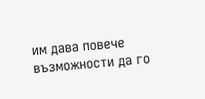им дава повече възможности да го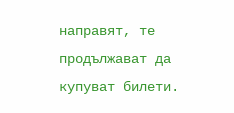направят, те продължават да купуват билети.